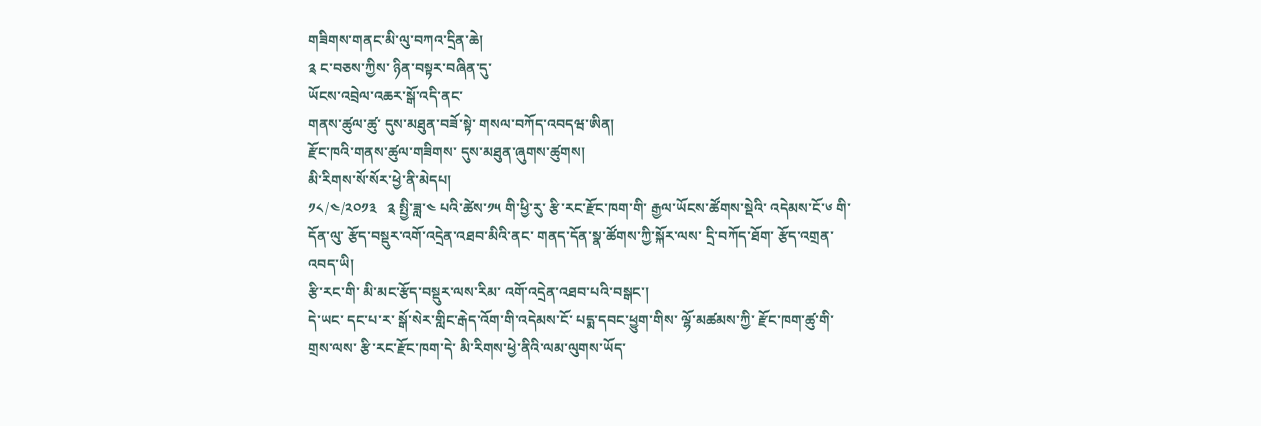གཟིགས་གནང་མི་ལུ་བཀའ་དྲིན་ཆེ།
༉ ང་བཅས་ཀྱིས་ ཉིན་བསྟར་བཞིན་དུ་
ཡོངས་འབྲེལ་འཆར་སྒོ་འདི་ནང་
གནས་ཚུལ་ཚུ་ དུས་མཐུན་བཟོ་སྟེ་ གསལ་བཀོད་འབདཝ་ཨིན།
རྫོང་ཁའི་གནས་ཚུལ་གཟིགས་ དུས་མཐུན་ཞུགས་ཚུགས།
མི་རིགས་སོ་སོར་ཕྱེ་ནི་མེདཔ།
༡༨/༤/༢༠༡༣   ༉ སྤྱི་ཟླ་༤ པའི་ཚེས་༡༥ གི་ཕྱི་རུ་ རྩི་རང་རྫོང་ཁག་གི་ རྒྱལ་ཡོངས་ཚོགས་སྡེའི་ འདེམས་ངོ་༦ གི་དོན་ལུ་ རྩོད་བསྡུར་འགོ་འདྲེན་འཐབ་མིའི་ནང་ གནད་དོན་སྣ་ཚོགས་ཀྱི་སྐོར་ལས་ དྲི་བཀོད་ཐོག་ རྩོད་འགྲན་འབད་ཡི།
རྩི་རང་གི་ མི་མང་རྩོད་བསྡུར་ལས་རིམ་ འགོ་འདྲེན་འཐབ་པའི་བསྒང་།
དེ་ཡང་ དང་པ་ར་ སྒོ་སེར་གླིང་རྒེད་འོག་གི་འདེམས་ངོ་ པདྨ་དབང་ཕྱུག་གིས་ ལྷོ་མཚམས་ཀྱི་ རྫོང་ཁག་ཚུ་གི་གྲས་ལས་ རྩི་རང་རྫོང་ཁག་དེ་ མི་རིགས་ཕྱེ་ནིའི་ལམ་ལུགས་ཡོད་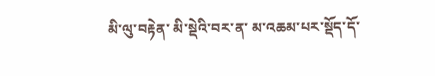མི་ལུ་བརྟེན་ མི་སྡེའི་བར་ན་ མ་འཆམ་པར་སྡོད་དོ་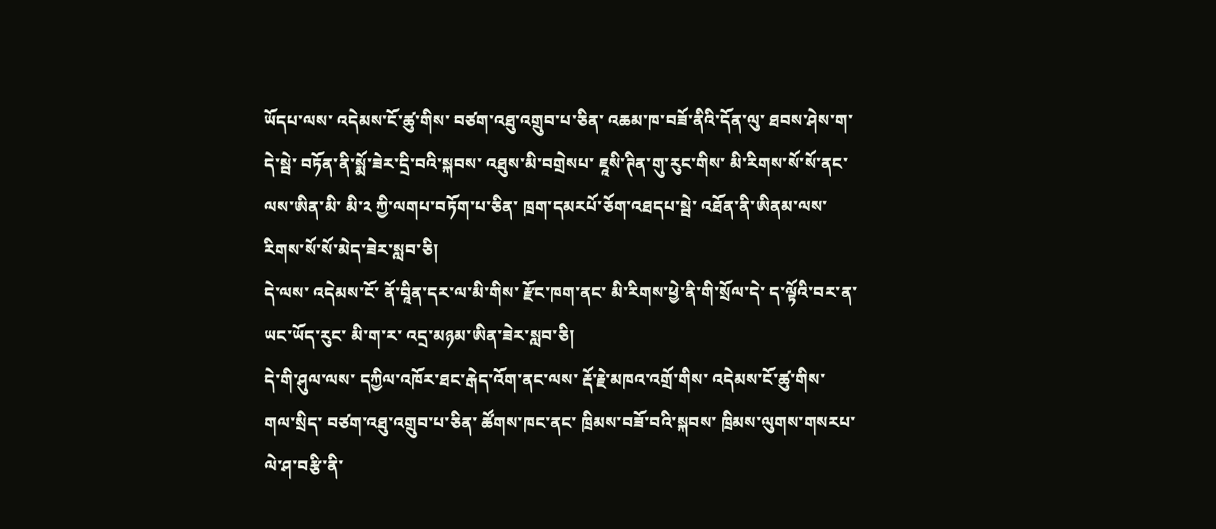ཡོདཔ་ལས་ འདེམས་ངོ་ཚུ་གིས་ བཙག་འཐུ་འགྲུབ་པ་ཅིན་ འཆམ་ཁ་བཟོ་ནིའི་དོན་ལུ་ ཐབས་ཤེས་ག་དེ་སྦེ་ བཏོན་ནི་སྨོ་ཟེར་དྲི་བའི་སྐབས་ འཐུས་མི་བགྲེསཔ་ ཇཱསི་ཊིན་གུ་རུང་གིས་ མི་རིགས་སོ་སོ་ནང་ལས་ཨིན་མི་ མི་༢ ཀྱི་ལགཔ་བཏོག་པ་ཅིན་ ཁྲག་དམརཔོ་ཅོག་འཐདཔ་སྦེ་ འཐོན་ནི་ཨིནམ་ལས་ རིགས་སོ་སོ་མེད་ཟེར་སླབ་ཅི།
དེ་ལས་ འདེམས་ངོ་ ནོ་བཱིན་དར་ལ་མི་གིས་ རྫོང་ཁག་ནང་ མི་རིགས་ཕྱེ་ནི་གི་སྲོལ་དེ་ ད་ལྟོའི་བར་ན་ཡང་ཡོད་རུང་ མི་ག་ར་ འདྲ་མཉམ་ཨིན་ཟེར་སླབ་ཅི།
དེ་གི་ཤུལ་ལས་ དཀྱིལ་འཁོར་ཐང་རྒེད་འོག་ནང་ལས་ རྡོ་རྗེ་མཁའ་འགྲོ་གིས་ འདེམས་ངོ་ཚུ་གིས་ གལ་སྲིད་ བཙག་འཐུ་འགྲུབ་པ་ཅིན་ ཚོགས་ཁང་ནང་ ཁྲིམས་བཟོ་བའི་སྐབས་ ཁྲིམས་ལུགས་གསརཔ་ ལེ་ཤ་བརྩི་ནི་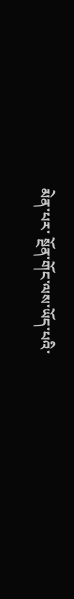མེན་པར་ སྔོན་གོང་ལས་ཡོད་པའི་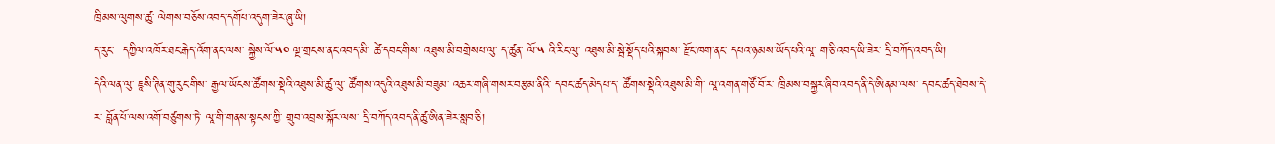ཁྲིམས་ལུགས་ཚུ་ ལེགས་བཅོས་འབད་དགོཔ་འདུག་ཟེར་ཞུ་ཡི།
ད་རུང་  དཀྱིལ་འཁོར་ཐང་རྒེད་འོག་ནང་ལས་ སྐྱེས་ལོ་༥༠ ལྔ་གྲངས་ནང་འབད་མི་ ཚེ་དབང་གིས་ འཐུས་མི་བགྲེསཔ་ལུ་ ད་ཚུན་ ལོ་༥ འི་རིང་ལུ་ འཐུས་མི་སྦེ་སྡོད་པའི་སྐབས་ རྫོང་ཁག་ནང་ དཔའ་ཉམས་ཡོད་པའི་ལཱ་ ག་ཅི་འབད་ཡི་ཟེར་ དྲི་བཀོད་འབད་ཡི།
དེའི་ལན་ལུ་ ཇཱསི་ཊིན་གུ་རུང་གིས་ རྒྱལ་ཡོངས་ཚོགས་སྡེའི་འཐུས་མི་ཚུ་ལུ་ ཚོགས་འདུའི་འཐུས་མི་བཟུམ་ འཆར་གཞི་གསར་བརྩམ་ནིའི་ དབང་ཚད་མེདཔ་ད་ ཚོགས་སྡེའི་འཐུས་མི་གི་ ལཱ་འགན་གཙོ་བོ་ར་ ཁྲིམས་བསྐྱར་ཞིབ་འབད་ནི་དེ་ཨིནམ་ལས་ དབང་ཚད་ཐེབས་དེ་ར་ བློན་པོ་ལས་འགོ་བཙུགས་ཏེ་ ལཱ་གི་གནས་སྟངས་ཀྱི་ གྲུབ་འབྲས་སྐོར་ལས་ དྲི་བཀོད་འབད་ནི་ཚུ་ཨིན་ཟེར་སླབ་ཅི།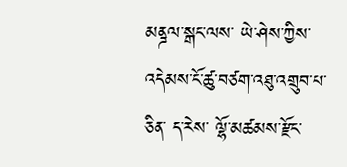མནྜལ་སྒང་ལས་ ཡེ་ཤེས་ཀྱིས་ འདེམས་ངོ་ཚུ་བཙག་འཐུ་འགྲུབ་པ་ཅིན་ ད་རེས་ ལྷོ་མཚམས་རྫོང་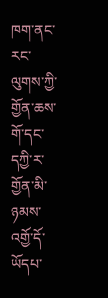ཁག་ནང་ རང་ལུགས་ཀྱི་གྱོན་ཆས་ གོ་དང་དཀྱི་ར་གྱོན་མི་ ཉམས་འགྱོ་དོ་ཡོདཔ་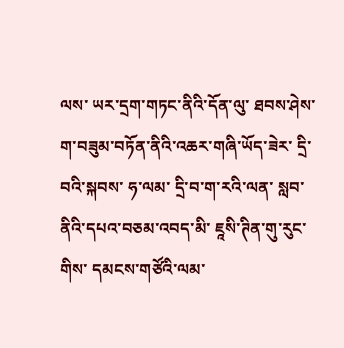ལས་ ཡར་དྲག་གཏང་ནིའི་དོན་ལུ་ ཐབས་ཤེས་ག་བཟུམ་བཏོན་ནིའི་འཆར་གཞི་ཡོད་ཟེར་ དྲི་བའི་སྐབས་ ཧ་ལམ་ དྲི་བ་ག་རའི་ལན་ སླབ་ནིའི་དཔའ་བཅམ་འབད་མི་ ཇཱསི་ཊིན་གུ་རུང་གིས་ དམངས་གཙོའི་ལམ་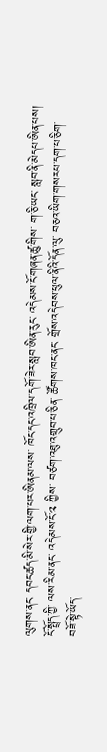ལུགས་ནང་ དབང་ཚད་མི་སེར་གྱི་ལག་པར་ཨིནམ་ལས་ ཁོང་དང་འཁྲིལ་དགོ་ཟེར་སླབ་ཨིན་རུང་ འདེམས་ངོ་གཞན་ཚུ་གིས་ ག་ཅི་ཡང་ སླབ་ནི་མེདཔ་ཨིན་པས།
ངོ་སྤྲོད་ཀྱི་ ལས་རིམ་ནང་ འདེམས་ངོ་༢ ཀྱིས་ བཙག་འཐུ་འགྲུབ་པ་ཅིན་ ཚོགས་ཁང་ནང་ གྲོས་འདེབས་ཕུལ་ནིའི་དོན་ལུ་ བཅའ་ཡིག་གསརཔ་དག་པ་ཅིག་ བཟོ་སྟེ་ཡོད་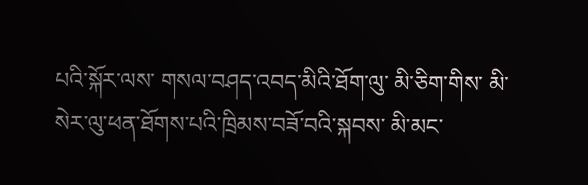པའི་སྐོར་ལས་ གསལ་བཤད་འབད་མིའི་ཐོག་ལུ་ མི་ཅིག་གིས་ མི་སེར་ལུ་ཕན་ཐོགས་པའི་ཁྲིམས་བཟོ་བའི་སྐབས་ མི་མང་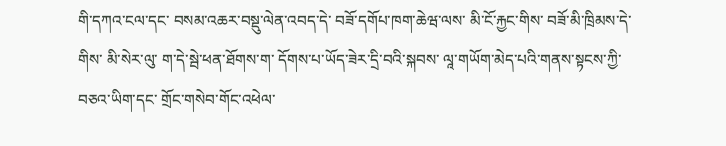གི་དཀའ་ངལ་དང་ བསམ་འཆར་བསྡུ་ལེན་འབད་དེ་ བཟོ་དགོཔ་ཁག་ཆེཝ་ལས་ མི་ངོ་རྐྱང་གིས་ བཟོ་མི་ཁྲིམས་དེ་གིས་ མི་སེར་ལུ་ ག་དེ་སྦེ་ཕན་ཐོགས་ག་ དོགས་པ་ཡོད་ཟེར་དྲི་བའི་སྐབས་ ལཱ་གཡོག་མེད་པའི་གནས་སྟངས་ཀྱི་བཅའ་ཡིག་དང་ གྲོང་གསེབ་གོང་འཕེལ་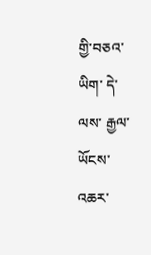གྱི་བཅའ་ཡིག་ དེ་ལས་ རྒྱལ་ཡོངས་འཆར་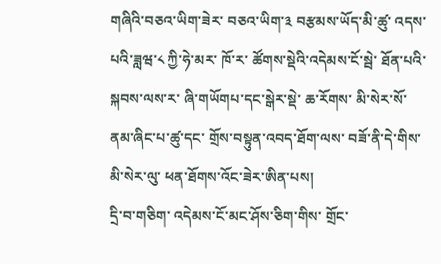གཞིའི་བཅའ་ཡིག་ཟེར་ བཅའ་ཡིག་༣ བརྩམས་ཡོད་མི་ཚུ་ འདས་པའི་ཟླཝ་༨ ཀྱི་ཧེ་མར་ ཁོ་ར་ ཚོགས་སྡེའི་འདེམས་ངོ་སྦེ་ ཐོན་པའི་སྐབས་ལས་ར་ ཞི་གཡོགཔ་དང་སྒེར་སྡེ་ ཆ་རོགས་ མི་སེར་སོ་ནམ་ཞིང་པ་ཚུ་དང་ གྲོས་བསྟུན་འབད་ཐོག་ལས་ བཟོ་ནི་དེ་གིས་ མི་སེར་ལུ་ ཕན་ཐོགས་འོང་ཟེར་ཨིན་པས།
དྲི་བ་གཅིག་ འདེམས་ངོ་མང་ཤོས་ཅིག་གིས་ གྲོང་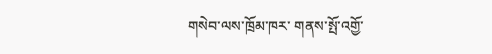གསེབ་ལས་ཁྲོམ་ཁར་ གནས་སྤོ་འགྱོ་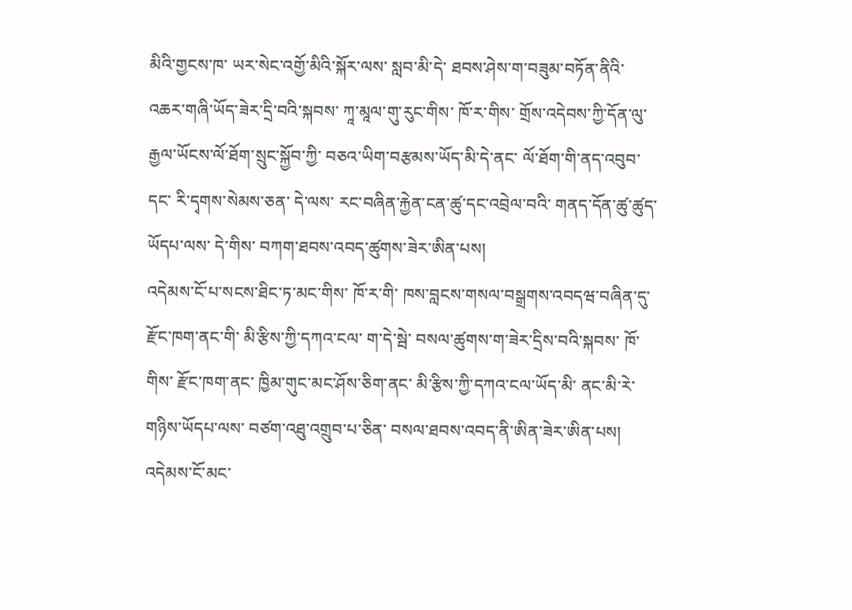མིའི་གྱངས་ཁ་ ཡར་སེང་འགྱོ་མིའི་སྐོར་ལས་ སླབ་མི་དེ་ ཐབས་ཤེས་ག་བཟུམ་བཏོན་ནིའི་ འཆར་གཞི་ཡོད་ཟེར་དྲི་བའི་སྐབས་ ཀཱ་མཱལ་གུ་རུང་གིས་ ཁོ་ར་གིས་ གྲོས་འདེབས་ཀྱི་དོན་ལུ་ རྒྱལ་ཡོངས་ལོ་ཐོག་སྲུང་སྐྱོབ་ཀྱི་ བཅའ་ཡིག་བརྩམས་ཡོད་མི་དེ་ནང་ ལོ་ཐོག་གི་ནད་འབུབ་དང་ རི་དྭགས་སེམས་ཅན་ དེ་ལས་ རང་བཞིན་རྐྱེན་ངན་ཚུ་དང་འབྲེལ་བའི་ གནད་དོན་ཚུ་ཚུད་ཡོདཔ་ལས་ དེ་གིས་ བཀག་ཐབས་འབད་ཚུགས་ཟེར་ཨིན་པས།
འདེམས་ངོ་པ་སངས་ཐིང་ཏ་མང་གིས་ ཁོ་ར་གི་ ཁས་བླངས་གསལ་བསྒྲགས་འབདཝ་བཞིན་དུ་ རྫོང་ཁག་ནང་གི་ མི་རྩིས་ཀྱི་དཀའ་ངལ་ ག་དེ་སྦེ་ བསལ་ཚུགས་ག་ཟེར་དྲིས་བའི་སྐབས་ ཁོ་གིས་ རྫོང་ཁག་ནང་ ཁྱིམ་གུང་མང་ཤོས་ཅིག་ནང་ མི་རྩིས་ཀྱི་དཀའ་ངལ་ཡོད་མི་ ནང་མི་རེ་གཉིས་ཡོདཔ་ལས་ བཙག་འཐུ་འགྲུབ་པ་ཅིན་ བསལ་ཐབས་འབད་ནི་ཨིན་ཟེར་ཨིན་པས།
འདེམས་ངོ་མང་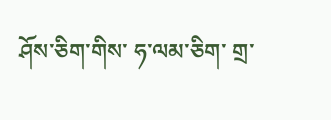ཤོས་ཅིག་གིས་ ཧ་ལམ་ཅིག་ གྲ་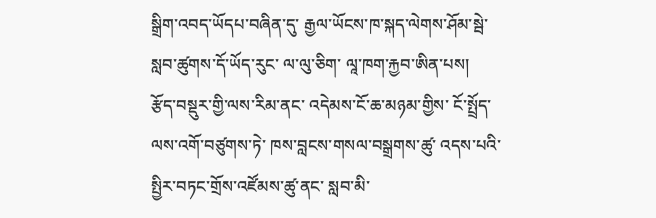སྒྲིག་འབད་ཡོདཔ་བཞིན་དུ་ རྒྱལ་ཡོངས་ཁ་སྐད་ལེགས་ཤོམ་སྦེ་ སླབ་ཚུགས་དོ་ཡོད་རུང་ ལ་ལུ་ཅིག་ ལཱ་ཁག་རྐྱབ་ཨིན་པས།
རྩོད་བསྡུར་གྱི་ལས་རིམ་ནང་ འདེམས་ངོ་ཆ་མཉམ་གྱིས་ ངོ་སྤྲོད་ལས་འགོ་བཙུགས་ཏེ་ ཁས་བླངས་གསལ་བསྒྲགས་ཚུ་ འདས་པའི་སྤྱིར་བཏང་གྲོས་འཛོམས་ཚུ་ནང་ སླབ་མི་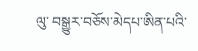ལུ་ བསྒྱུར་བཅོས་མེདཔ་ཨིན་པའི་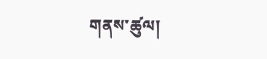གནས་ཚུལ།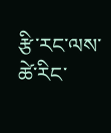རྩི་རང་ལས་ ཚེ་རིང་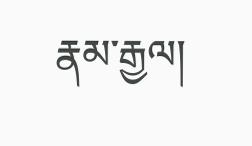རྣམ་རྒྱལ།